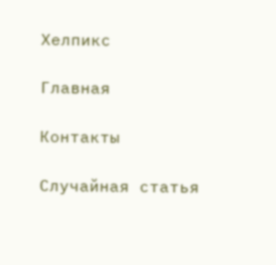Хелпикс

Главная

Контакты

Случайная статья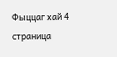Фыццаг хай 4 страница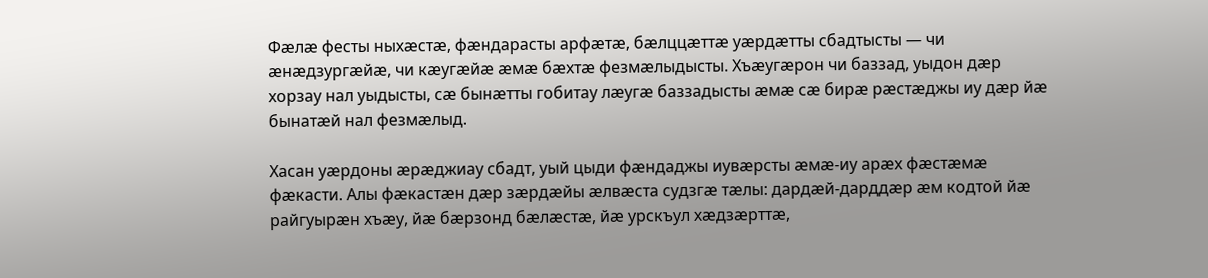Фæлæ фесты ныхæстæ, фæндарасты арфæтæ, бæлццæттæ уæрдæтты сбадтысты — чи æнæдзургæйæ, чи кæугæйæ æмæ бæхтæ фезмæлыдысты. Хъæугæрон чи баззад, уыдон дæр хорзау нал уыдысты, сæ бынæтты гобитау лæугæ баззадысты æмæ сæ бирæ рæстæджы иу дæр йæ бынатæй нал фезмæлыд.

Хасан уæрдоны æрæджиау сбадт, уый цыди фæндаджы иувæрсты æмæ-иу арæх фæстæмæ фæкасти. Алы фæкастæн дæр зæрдæйы æлвæста судзгæ тæлы: дардæй-дарддæр æм кодтой йæ райгуырæн хъæу, йæ бæрзонд бæлæстæ, йæ урскъул хæдзæрттæ,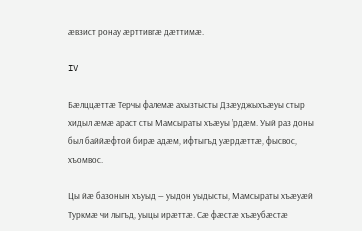æвзист ронау æрттивгæ дæттимæ.

IV

Бæлццæттæ Терчы фалемæ ахызтысты Дзæуджыхъæуы стыр хидыл æмæ араст сты Мамсыраты хъæуы ’рдæм. Уый раз доны был баййæфтой бирæ адæм, ифтыгъд уæрдæттæ, фысвос, хъомвос.

Цы йæ базонын хъуыд — уыдон уыдысты, Мамсыраты хъæуæй Туркмæ чи лыгъд, уыцы ирæттæ. Сæ фæстæ хъæубæстæ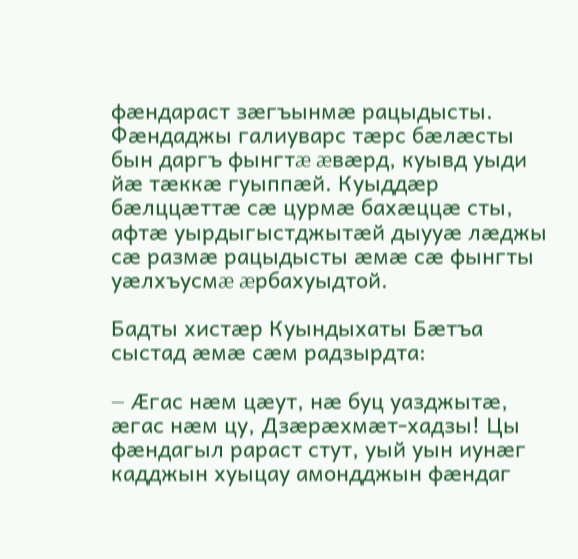фæндараст зæгъынмæ рацыдысты. Фæндаджы галиуварс тæрс бæлæсты бын даргъ фынгтæ æвæрд, куывд уыди йæ тæккæ гуыппæй. Куыддæр бæлццæттæ сæ цурмæ бахæццæ сты, афтæ уырдыгыстджытæй дыууæ лæджы сæ размæ рацыдысты æмæ сæ фынгты уæлхъусмæ æрбахуыдтой.

Бадты хистæр Куындыхаты Бæтъа сыстад æмæ сæм радзырдта:

— Æгас нæм цæут, нæ буц уазджытæ, æгас нæм цу, Дзæрæхмæт-хадзы! Цы фæндагыл рараст стут, уый уын иунæг кадджын хуыцау амондджын фæндаг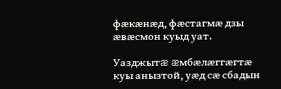фæкæнæд, фæстагмæ дзы æвæсмон куыд уат.

Уазджытæ æмбæлæггæгтæ куы анызтой, уæд сæ сбадын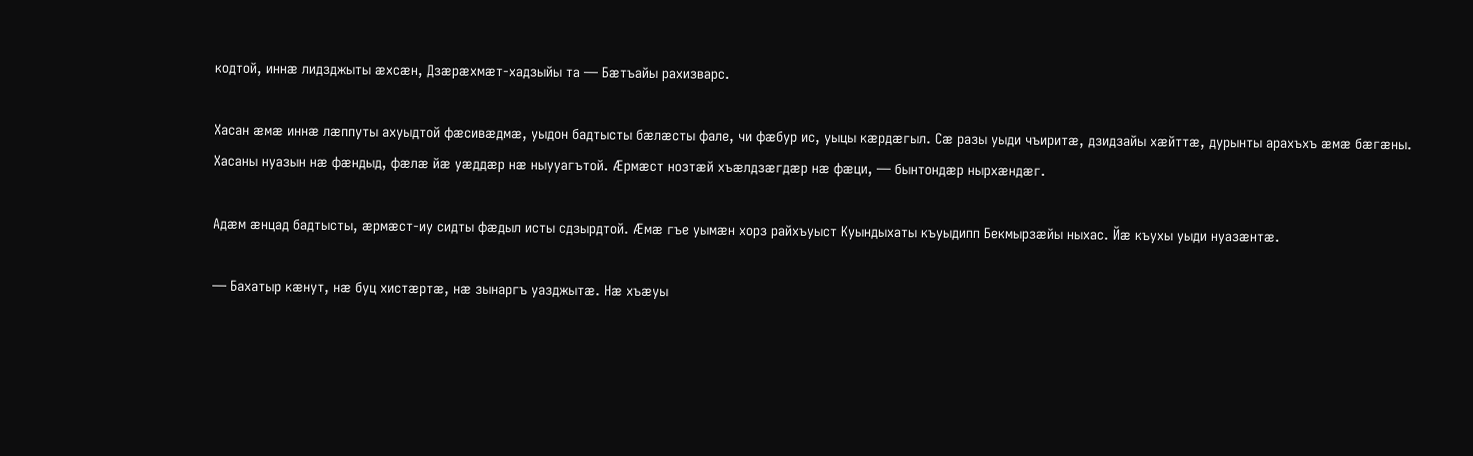кодтой, иннæ лидзджыты æхсæн, Дзæрæхмæт-хадзыйы та — Бæтъайы рахизварс.

Хасан æмæ иннæ лæппуты ахуыдтой фæсивæдмæ, уыдон бадтысты бæлæсты фале, чи фæбур ис, уыцы кæрдæгыл. Сæ разы уыди чъиритæ, дзидзайы хæйттæ, дурынты арахъхъ æмæ бæгæны. Хасаны нуазын нæ фæндыд, фæлæ йæ уæддæр нæ ныууагътой. Æрмæст нозтæй хъæлдзæгдæр нæ фæци, — бынтондæр нырхæндæг.

Адæм æнцад бадтысты, æрмæст-иу сидты фæдыл исты сдзырдтой. Æмæ гъе уымæн хорз райхъуыст Куындыхаты къуыдипп Бекмырзæйы ныхас. Йæ къухы уыди нуазæнтæ.

— Бахатыр кæнут, нæ буц хистæртæ, нæ зынаргъ уазджытæ. Нæ хъæуы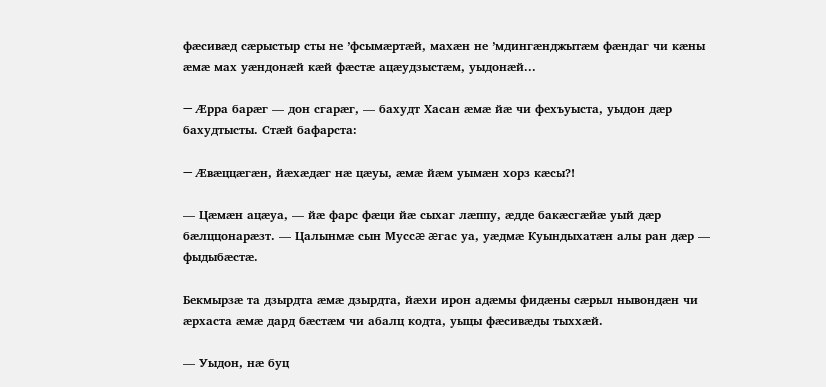фæсивæд сæрыстыр сты не ’фсымæртæй, махæн не ’мдингæнджытæм фæндаг чи кæны æмæ мах уæндонæй кæй фæстæ ацæудзыстæм, уыдонæй...

— Æрра барæг — дон сгарæг, — бахудт Хасан æмæ йæ чи фехъуыста, уыдон дæр бахудтысты. Стæй бафарста:

— Æвæццæгæн, йæхæдæг нæ цæуы, æмæ йæм уымæн хорз кæсы?!

— Цæмæн ацæуа, — йæ фарс фæци йæ сыхаг лæппу, æдде бакæсгæйæ уый дæр бæлццонарæзт. — Цалынмæ сын Муссæ æгас уа, уæдмæ Куындыхатæн алы ран дæр — фыдыбæстæ.

Бекмырзæ та дзырдта æмæ дзырдта, йæхи ирон адæмы фидæны сæрыл нывондæн чи æрхаста æмæ дард бæстæм чи абалц кодта, уыцы фæсивæды тыххæй.

— Уыдон, нæ буц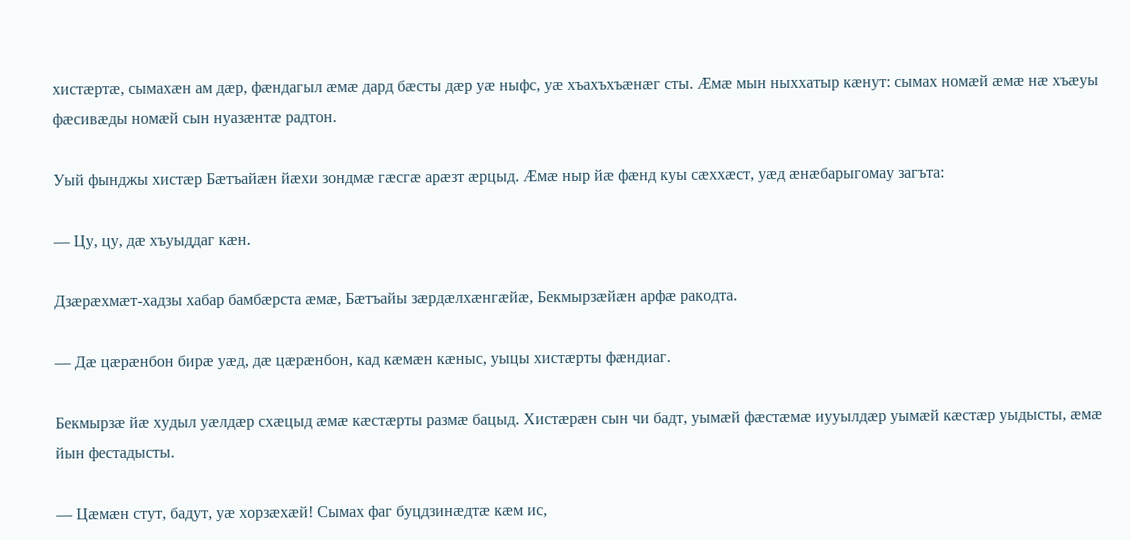хистæртæ, сымахæн ам дæр, фæндагыл æмæ дард бæсты дæр уæ ныфс, уæ хъахъхъæнæг сты. Æмæ мын ныххатыр кæнут: сымах номæй æмæ нæ хъæуы фæсивæды номæй сын нуазæнтæ радтон.

Уый фынджы хистæр Бæтъайæн йæхи зондмæ гæсгæ арæзт æрцыд. Æмæ ныр йæ фæнд куы сæххæст, уæд æнæбарыгомау загъта:

— Цу, цу, дæ хъуыддаг кæн.

Дзæрæхмæт-хадзы хабар бамбæрста æмæ, Бæтъайы зæрдæлхæнгæйæ, Бекмырзæйæн арфæ ракодта.

— Дæ цæрæнбон бирæ уæд, дæ цæрæнбон, кад кæмæн кæныс, уыцы хистæрты фæндиаг.

Бекмырзæ йæ худыл уæлдæр схæцыд æмæ кæстæрты размæ бацыд. Хистæрæн сын чи бадт, уымæй фæстæмæ иууылдæр уымæй кæстæр уыдысты, æмæ йын фестадысты.

— Цæмæн стут, бадут, уæ хорзæхæй! Сымах фаг буцдзинæдтæ кæм ис,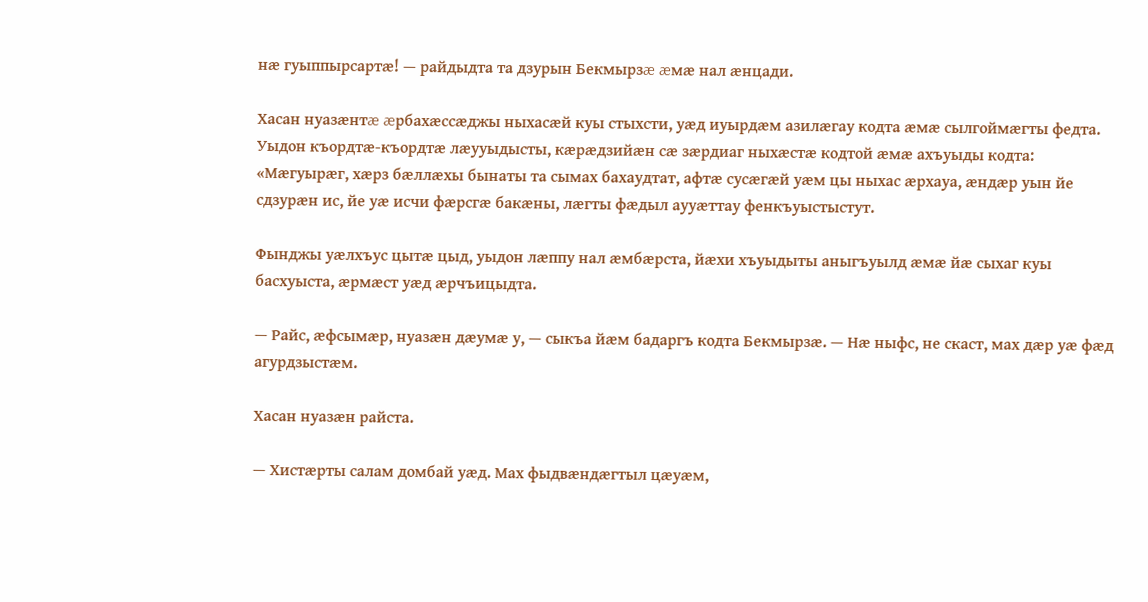нæ гуыппырсартæ! — райдыдта та дзурын Бекмырзæ æмæ нал æнцади.

Хасан нуазæнтæ æрбахæссæджы ныхасæй куы стыхсти, уæд иуырдæм азилæгау кодта æмæ сылгоймæгты федта. Уыдон къордтæ-къордтæ лæууыдысты, кæрæдзийæн сæ зæрдиаг ныхæстæ кодтой æмæ ахъуыды кодта: «Мæгуырæг, хæрз бæллæхы бынаты та сымах бахаудтат, афтæ сусæгæй уæм цы ныхас æрхауа, æндæр уын йе сдзурæн ис, йе уæ исчи фæрсгæ бакæны, лæгты фæдыл аууæттау фенкъуыстыстут.

Фынджы уæлхъус цытæ цыд, уыдон лæппу нал æмбæрста, йæхи хъуыдыты аныгъуылд æмæ йæ сыхаг куы басхуыста, æрмæст уæд æрчъицыдта.

— Райс, æфсымæр, нуазæн дæумæ у, — сыкъа йæм бадаргъ кодта Бекмырзæ. — Нæ ныфс, не скаст, мах дæр уæ фæд агурдзыстæм.

Хасан нуазæн райста.

— Хистæрты салам домбай уæд. Мах фыдвæндæгтыл цæуæм,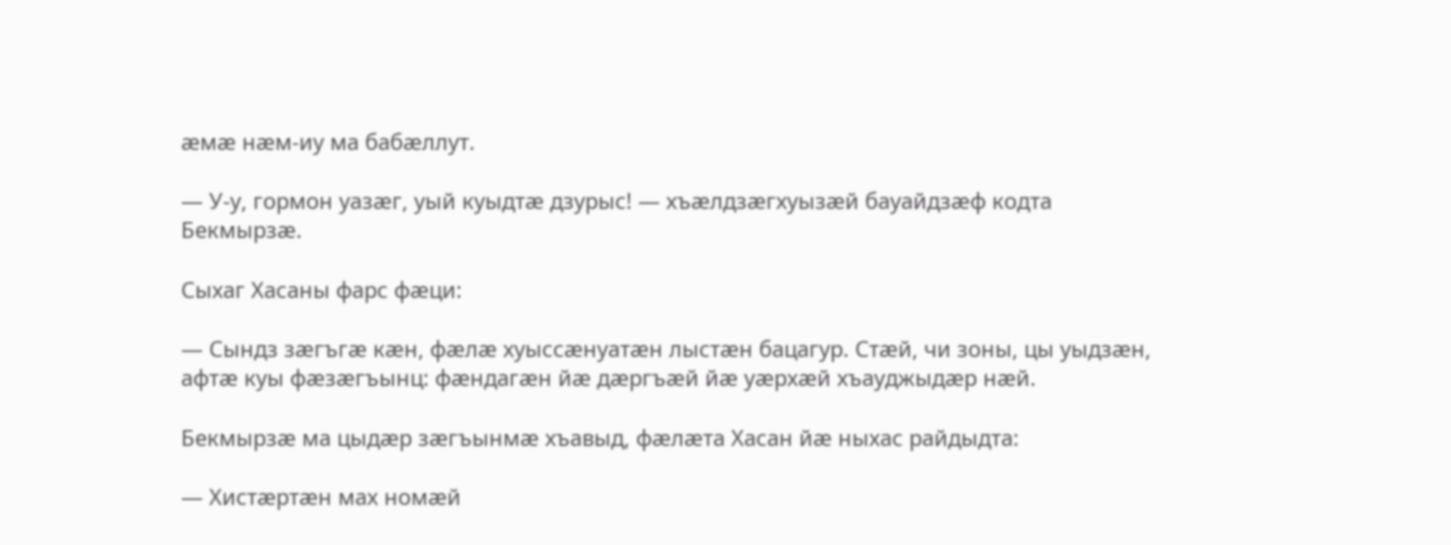æмæ нæм-иу ма бабæллут.

— У-у, гормон уазæг, уый куыдтæ дзурыс! — хъæлдзæгхуызæй бауайдзæф кодта Бекмырзæ.

Сыхаг Хасаны фарс фæци:

— Сындз зæгъгæ кæн, фæлæ хуыссæнуатæн лыстæн бацагур. Стæй, чи зоны, цы уыдзæн, афтæ куы фæзæгъынц: фæндагæн йæ дæргъæй йæ уæрхæй хъауджыдæр нæй.

Бекмырзæ ма цыдæр зæгъынмæ хъавыд, фæлæта Хасан йæ ныхас райдыдта:

— Хистæртæн мах номæй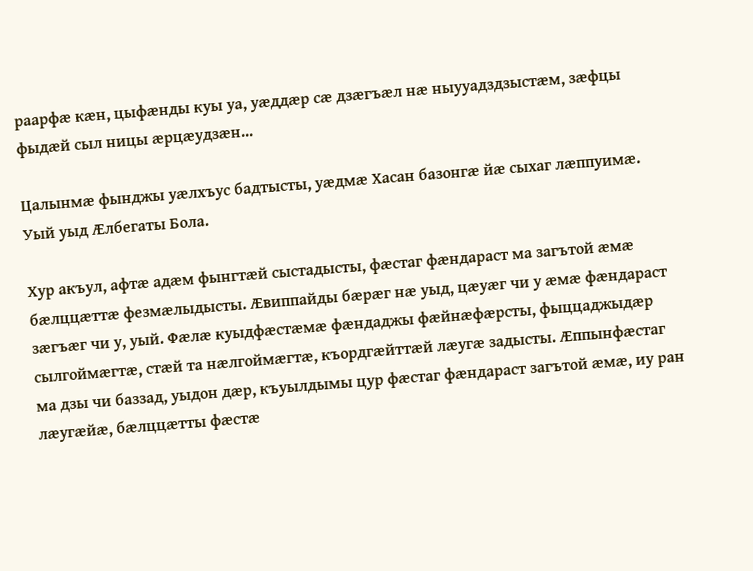раарфæ кæн, цыфæнды куы уа, уæддæр сæ дзæгъæл нæ ныууадздзыстæм, зæфцы фыдæй сыл ницы æрцæудзæн...

Цалынмæ фынджы уæлхъус бадтысты, уæдмæ Хасан базонгæ йæ сыхаг лæппуимæ. Уый уыд Æлбегаты Бола.

Хур акъул, афтæ адæм фынгтæй сыстадысты, фæстаг фæндараст ма загътой æмæ бæлццæттæ фезмæлыдысты. Æвиппайды бæрæг нæ уыд, цæуæг чи у æмæ фæндараст зæгъæг чи у, уый. Фæлæ куыдфæстæмæ фæндаджы фæйнæфæрсты, фыццаджыдæр сылгоймæгтæ, стæй та нæлгоймæгтæ, къордгæйттæй лæугæ задысты. Æппынфæстаг ма дзы чи баззад, уыдон дæр, къуылдымы цур фæстаг фæндараст загътой æмæ, иу ран лæугæйæ, бæлццæтты фæстæ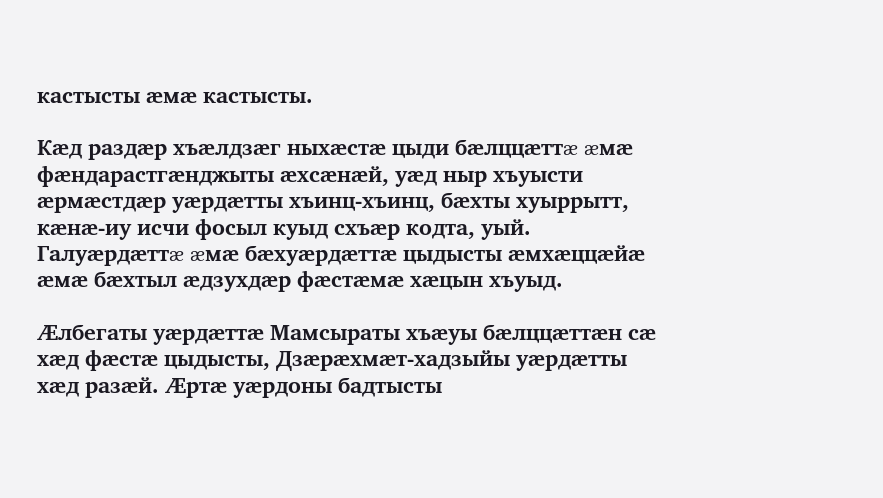кастысты æмæ кастысты.

Кæд раздæр хъæлдзæг ныхæстæ цыди бæлццæттæ æмæ фæндарастгæнджыты æхсæнæй, уæд ныр хъуысти æрмæстдæр уæрдæтты хъинц-хъинц, бæхты хуыррытт, кæнæ-иу исчи фосыл куыд схъæр кодта, уый. Галуæрдæттæ æмæ бæхуæрдæттæ цыдысты æмхæццæйæ æмæ бæхтыл æдзухдæр фæстæмæ хæцын хъуыд.

Æлбегаты уæрдæттæ Мамсыраты хъæуы бæлццæттæн сæ хæд фæстæ цыдысты, Дзæрæхмæт-хадзыйы уæрдæтты хæд разæй. Æртæ уæрдоны бадтысты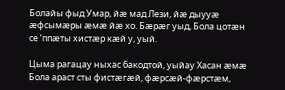Болайы фыд Умар, йæ мад Лези, йæ дыууæ æфсымæры æмæ йæ хо. Бæрæг уыд, Бола цотæн се ’ппæты хистæр кæй у, уый.

Цыма рагацау ныхас бакодтой, уыйау Хасан æмæ Бола араст сты фистæгæй, фæрсæй-фæрстæм,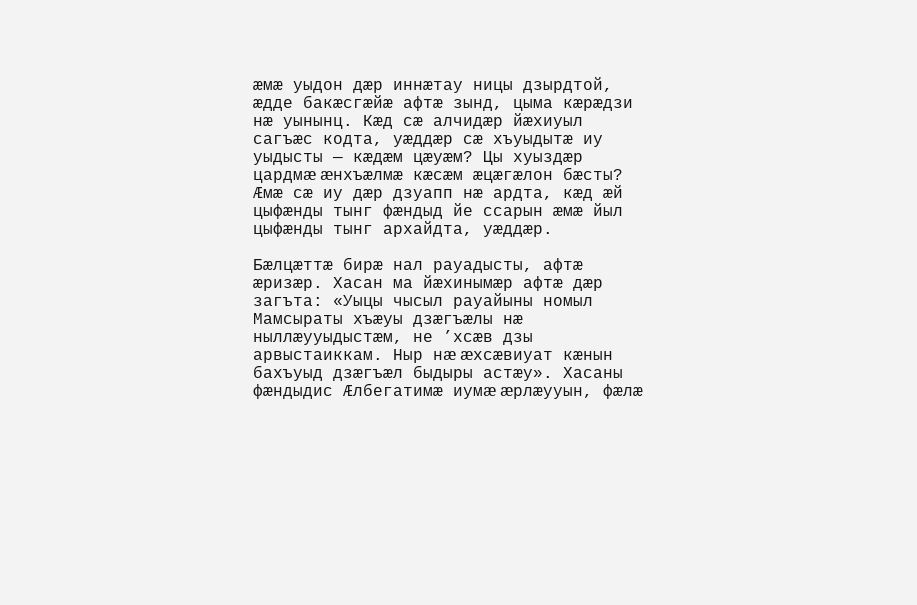æмæ уыдон дæр иннæтау ницы дзырдтой, æдде бакæсгæйæ афтæ зынд, цыма кæрæдзи нæ уынынц. Кæд сæ алчидæр йæхиуыл сагъæс кодта, уæддæр сæ хъуыдытæ иу уыдысты — кæдæм цæуæм? Цы хуыздæр цардмæ æнхъæлмæ кæсæм æцæгæлон бæсты? Æмæ сæ иу дæр дзуапп нæ ардта, кæд æй цыфæнды тынг фæндыд йе ссарын æмæ йыл цыфæнды тынг архайдта, уæддæр.

Бæлцæттæ бирæ нал рауадысты, афтæ æризæр. Хасан ма йæхинымæр афтæ дæр загъта: «Уыцы чысыл рауайыны номыл Мамсыраты хъæуы дзæгъæлы нæ ныллæууыдыстæм, не ’хсæв дзы арвыстаиккам. Ныр нæ æхсæвиуат кæнын бахъуыд дзæгъæл быдыры астæу». Хасаны фæндыдис Æлбегатимæ иумæ æрлæууын, фæлæ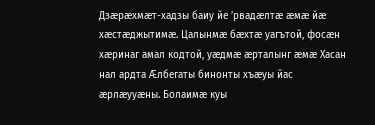Дзæрæхмæт-хадзы баиу йе ’рвадæлтæ æмæ йæ хæстæджытимæ. Цалынмæ бæхтæ уагътой, фосæн хæринаг амал кодтой, уæдмæ æрталынг æмæ Хасан нал ардта Æлбегаты бинонты хъæуы йас æрлæууæны. Болаимæ куы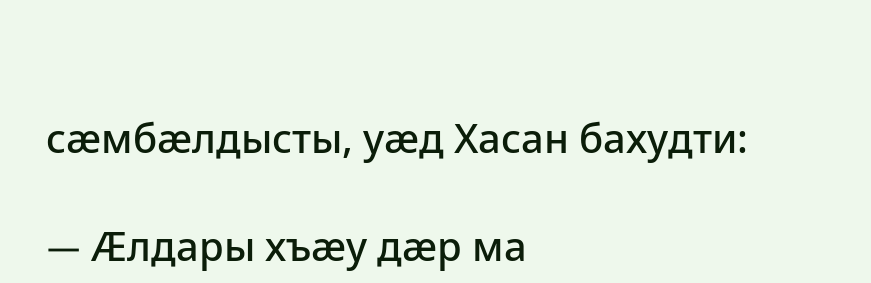сæмбæлдысты, уæд Хасан бахудти:

— Æлдары хъæу дæр ма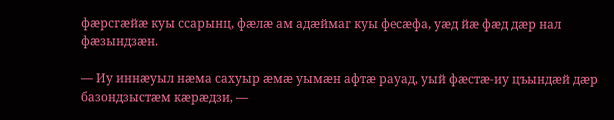фæрсгæйæ куы ссарынц, фæлæ ам адæймаг куы фесæфа, уæд йæ фæд дæр нал фæзындзæн.

— Иу иннæуыл нæма сахуыр æмæ уымæн афтæ рауад, уый фæстæ-иу цъындæй дæр базондзыстæм кæрæдзи, —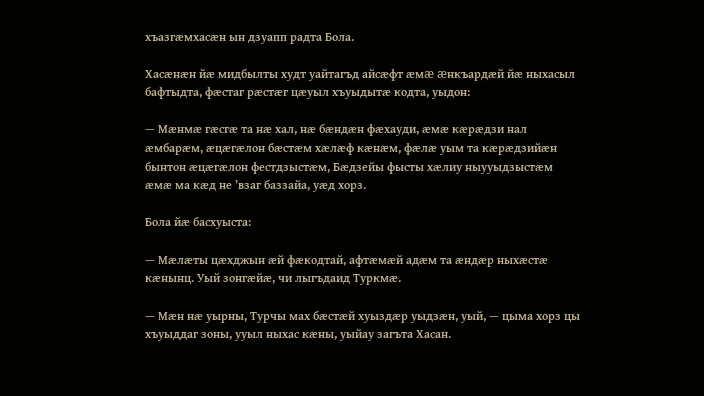хъазгæмхасæн ын дзуапп радта Бола.

Хасæнæн йæ мидбылты худт уайтагъд айсæфт æмæ æнкъардæй йæ ныхасыл бафтыдта, фæстаг рæстæг цæуыл хъуыдытæ кодта, уыдон:

— Мæнмæ гæсгæ та нæ хал, нæ бæндæн фæхауди, æмæ кæрæдзи нал æмбарæм, æцæгæлон бæстæм хæлæф кæнæм, фæлæ уым та кæрæдзийæн бынтон æцæгæлон фестдзыстæм, Бæдзейы фысты хæлиу ныууыдзыстæм æмæ ма кæд не ’взаг баззайа, уæд хорз.

Бола йæ басхуыста:

— Мæлæты цæхджын æй фæкодтай, афтæмæй адæм та æндæр ныхæстæ кæнынц. Уый зонгæйæ, чи лыгъдаид Туркмæ.

— Мæн нæ уырны, Турчы мах бæстæй хуыздæр уыдзæн, уый, — цыма хорз цы хъуыддаг зоны, ууыл ныхас кæны, уыйау загъта Хасан.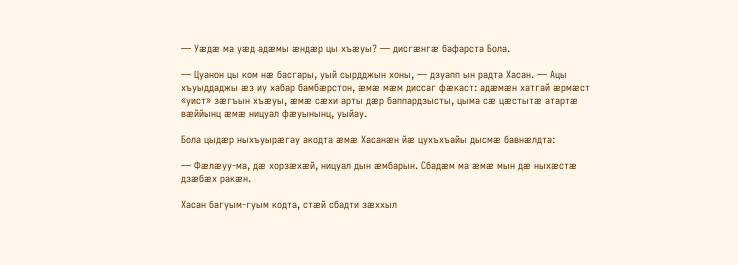— Уæдæ ма уæд адæмы æндæр цы хъæуы? — дисгæнгæ бафарста Бола.

— Цуанон цы ком нæ басгары, уый сырдджын хоны, — дзуапп ын радта Хасан. — Ацы хъуыддаджы æз иу хабар бамбæрстон, æмæ мæм диссаг фæкаст: адæмæн хатгай æрмæст «уист» зæгъын хъæуы, æмæ сæхи арты дæр баппардзысты, цыма сæ цæстытæ атартæ вæййынц æмæ ницуал фæуынынц, уыйау.

Бола цыдæр ныхъуырæгау акодта æмæ Хасанæн йæ цухъхъайы дысмæ бавнæлдта:

— Фæлæуу-ма, дæ хорзæхæй, ницуал дын æмбарын. Сбадæм ма æмæ мын дæ ныхæстæ дзæбæх ракæн.

Хасан багуым-гуым кодта, стæй сбадти зæххыл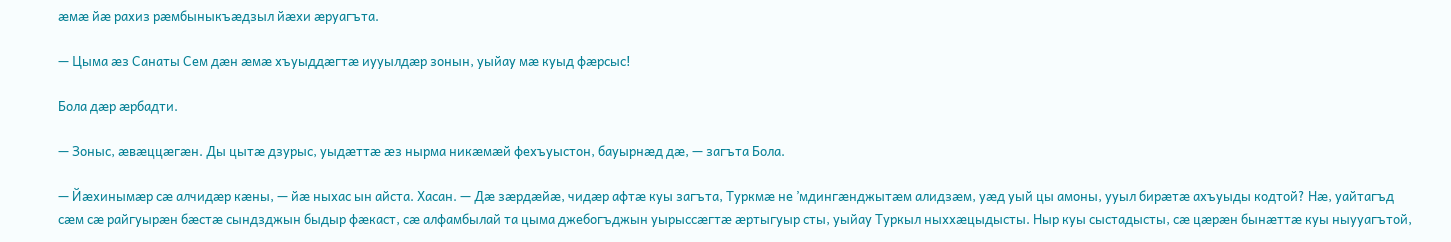æмæ йæ рахиз рæмбыныкъæдзыл йæхи æруагъта.

— Цыма æз Санаты Сем дæн æмæ хъуыддæгтæ иууылдæр зонын, уыйау мæ куыд фæрсыс!

Бола дæр æрбадти.

— Зоныс, æвæццæгæн. Ды цытæ дзурыс, уыдæттæ æз нырма никæмæй фехъуыстон, бауырнæд дæ, — загъта Бола.

— Йæхинымæр сæ алчидæр кæны, — йæ ныхас ын айста. Хасан. — Дæ зæрдæйæ, чидæр афтæ куы загъта, Туркмæ не ’мдингæнджытæм алидзæм, уæд уый цы амоны, ууыл бирæтæ ахъуыды кодтой? Нæ, уайтагъд сæм сæ райгуырæн бæстæ сындзджын быдыр фæкаст, сæ алфамбылай та цыма джебогъджын уырыссæгтæ æртыгуыр сты, уыйау Туркыл ныххæцыдысты. Ныр куы сыстадысты, сæ цæрæн бынæттæ куы ныууагътой,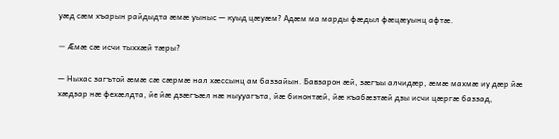уæд сæм хъарын райдыдта æмæ уыныс — куыд цæуæм? Адæм ма марды фæдыл фæцæуынц афтæ.

— Æмæ сæ исчи тыххæй тæры?

— Ныхас загътой æмæ сæ сæрмæ нал хæссынц ам баззайын. Бавзарон æй, зæгъы алчидæр, æмæ махмæ иу дæр йæ хæдзар нæ фехæлдта, йе йæ дзæгъæл нæ ныууагъта, йæ бинонтæй, йæ къабæзтæй дзы исчи цæргæ баззад,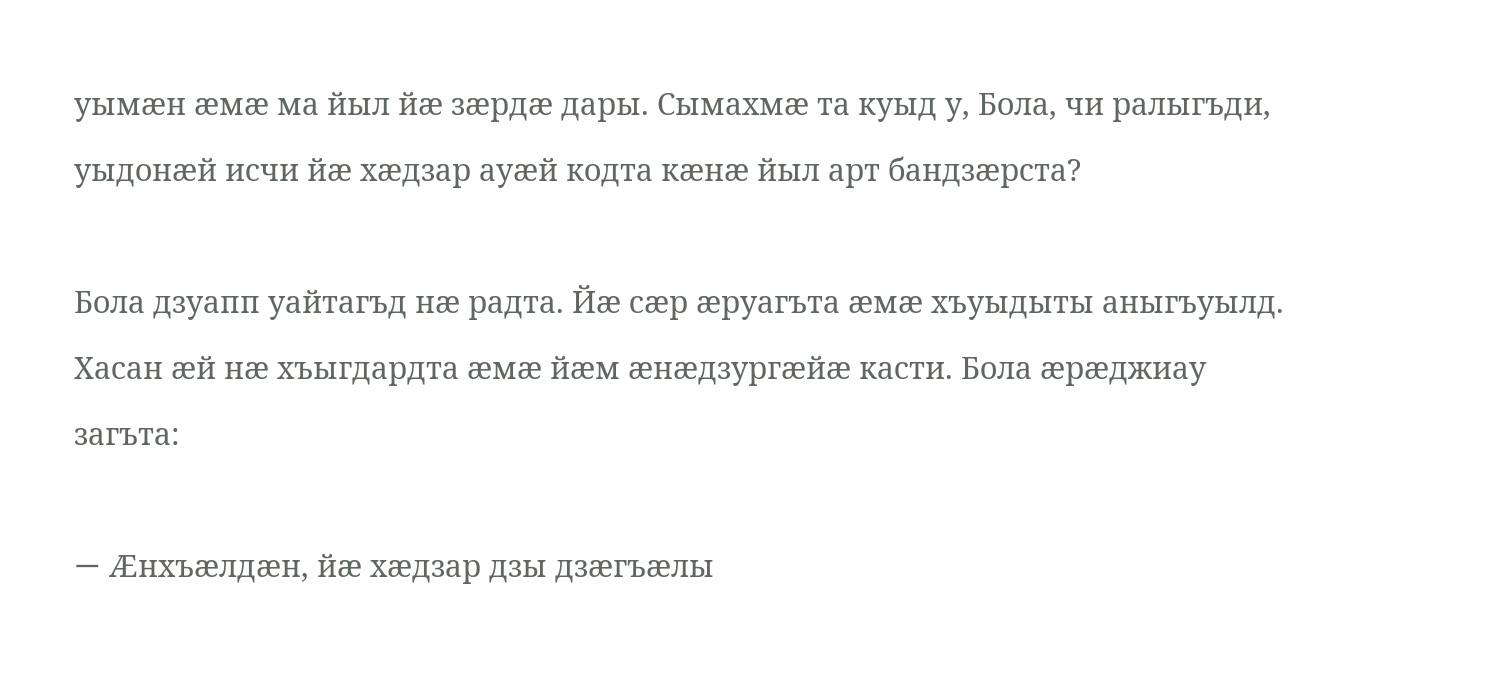уымæн æмæ ма йыл йæ зæрдæ дары. Сымахмæ та куыд у, Бола, чи ралыгъди, уыдонæй исчи йæ хæдзар ауæй кодта кæнæ йыл арт бандзæрста?

Бола дзуапп уайтагъд нæ радта. Йæ сæр æруагъта æмæ хъуыдыты аныгъуылд. Хасан æй нæ хъыгдардта æмæ йæм æнæдзургæйæ касти. Бола æрæджиау загъта:

— Æнхъæлдæн, йæ хæдзар дзы дзæгъæлы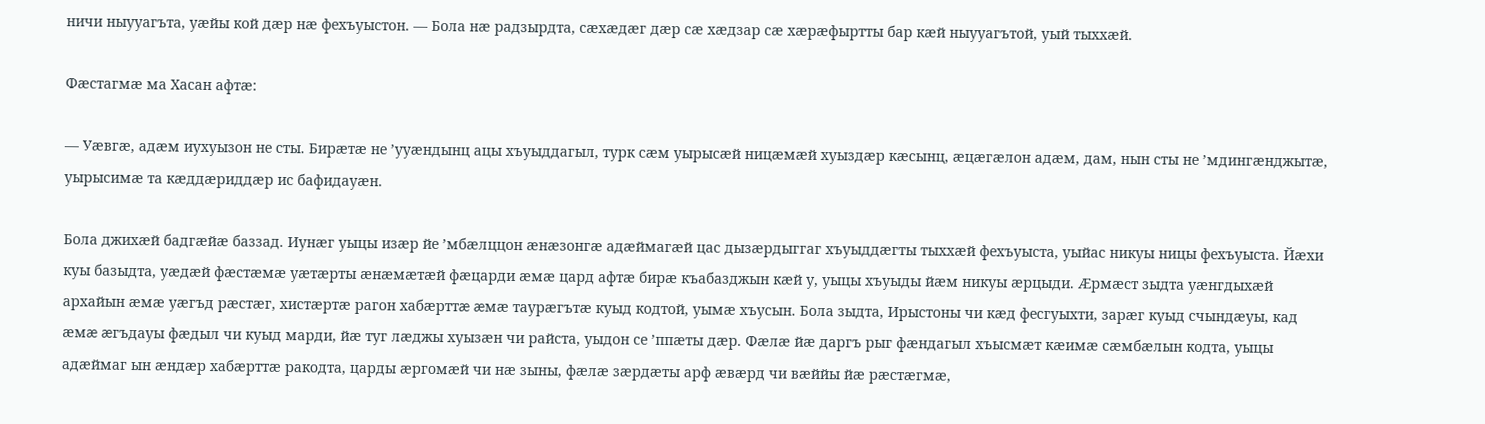ничи ныууагъта, уæйы кой дæр нæ фехъуыстон. — Бола нæ радзырдта, сæхæдæг дæр сæ хæдзар сæ хæрæфыртты бар кæй ныууагътой, уый тыххæй.

Фæстагмæ ма Хасан афтæ:

— Уæвгæ, адæм иухуызон не сты. Бирæтæ не ’ууæндынц ацы хъуыддагыл, турк сæм уырысæй ницæмæй хуыздæр кæсынц, æцæгæлон адæм, дам, нын сты не ’мдингæнджытæ, уырысимæ та кæддæриддæр ис бафидауæн.

Бола джихæй бадгæйæ баззад. Иунæг уыцы изæр йе ’мбæлццон æнæзонгæ адæймагæй цас дызæрдыггаг хъуыддæгты тыххæй фехъуыста, уыйас никуы ницы фехъуыста. Йæхи куы базыдта, уæдæй фæстæмæ уæтæрты æнæмæтæй фæцарди æмæ цард афтæ бирæ къабазджын кæй у, уыцы хъуыды йæм никуы æрцыди. Æрмæст зыдта уæнгдыхæй архайын æмæ уæгъд рæстæг, хистæртæ рагон хабæрттæ æмæ таурæгътæ куыд кодтой, уымæ хъусын. Бола зыдта, Ирыстоны чи кæд фесгуыхти, зарæг куыд счындæуы, кад æмæ æгъдауы фæдыл чи куыд марди, йæ туг лæджы хуызæн чи райста, уыдон се ’ппæты дæр. Фæлæ йæ даргъ рыг фæндагыл хъысмæт кæимæ сæмбæлын кодта, уыцы адæймаг ын æндæр хабæрттæ ракодта, царды æргомæй чи нæ зыны, фæлæ зæрдæты арф æвæрд чи вæййы йæ рæстæгмæ,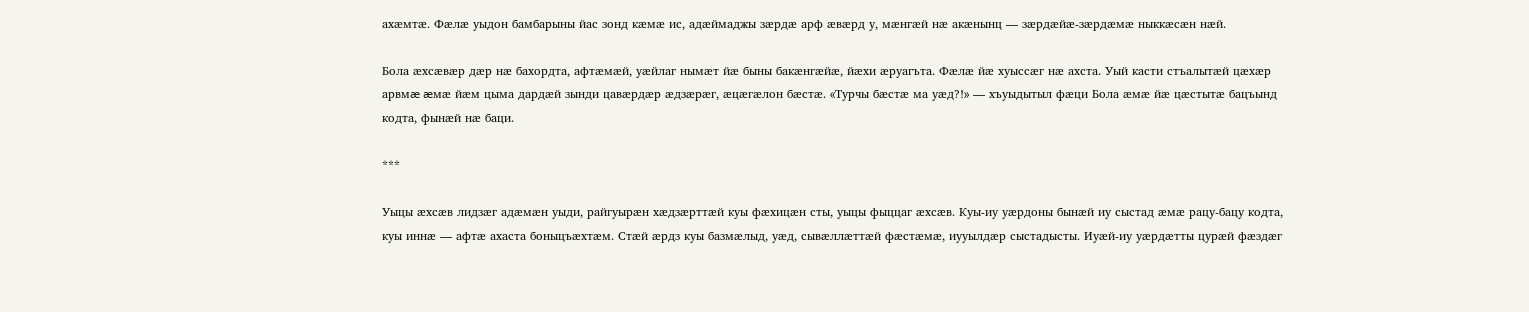ахæмтæ. Фæлæ уыдон бамбарыны йас зонд кæмæ ис, адæймаджы зæрдæ арф æвæрд у, мæнгæй нæ акæнынц — зæрдæйæ-зæрдæмæ ныккæсæн нæй.

Бола æхсæвæр дæр нæ бахордта, афтæмæй, уæйлаг нымæт йæ быны бакæнгæйæ, йæхи æруагъта. Фæлæ йæ хуыссæг нæ ахста. Уый касти стъалытæй цæхæр арвмæ æмæ йæм цыма дардæй зынди цавæрдæр æдзæрæг, æцæгæлон бæстæ. «Турчы бæстæ ма уæд?!» — хъуыдытыл фæци Бола æмæ йæ цæстытæ бацъынд кодта, фынæй нæ баци.

***

Уыцы æхсæв лидзæг адæмæн уыди, райгуырæн хæдзæрттæй куы фæхицæн сты, уыцы фыццаг æхсæв. Куы-иу уæрдоны бынæй иу сыстад æмæ рацу-бацу кодта, куы иннæ — афтæ ахаста боныцъæхтæм. Стæй æрдз куы базмæлыд, уæд, сывæллæттæй фæстæмæ, иууылдæр сыстадысты. Иуæй-иу уæрдæтты цурæй фæздæг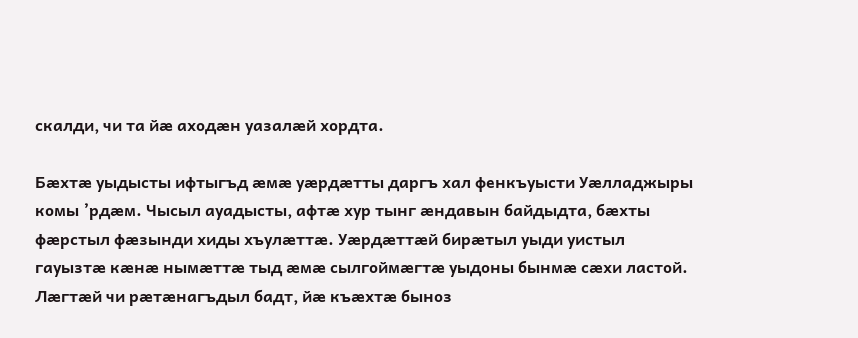скалди, чи та йæ аходæн уазалæй хордта.

Бæхтæ уыдысты ифтыгъд æмæ уæрдæтты даргъ хал фенкъуысти Уæлладжыры комы ’рдæм. Чысыл ауадысты, афтæ хур тынг æндавын байдыдта, бæхты фæрстыл фæзынди хиды хъулæттæ. Уæрдæттæй бирæтыл уыди уистыл гауызтæ кæнæ нымæттæ тыд æмæ сылгоймæгтæ уыдоны бынмæ сæхи ластой. Лæгтæй чи рæтæнагъдыл бадт, йæ къæхтæ быноз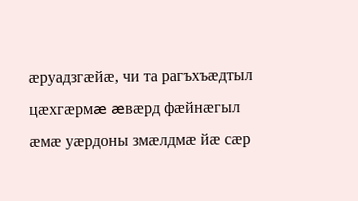æруадзгæйæ, чи та рагъхъæдтыл цæхгæрмæ æвæрд фæйнæгыл æмæ уæрдоны змæлдмæ йæ сæр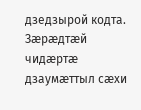дзедзырой кодта. Зæрæдтæй чидæртæ дзаумæттыл сæхи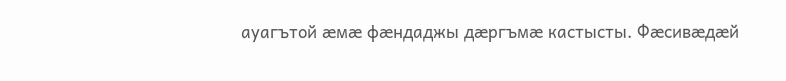ауагътой æмæ фæндаджы дæргъмæ кастысты. Фæсивæдæй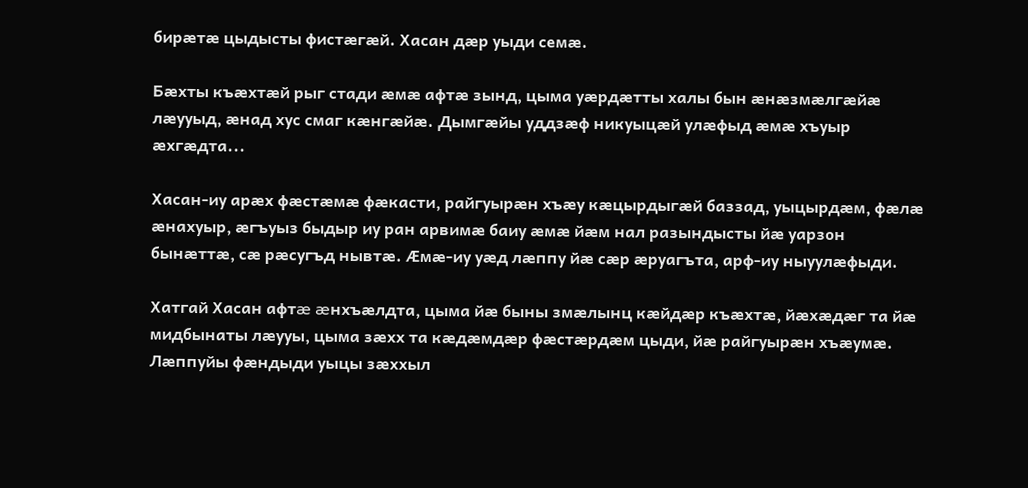бирæтæ цыдысты фистæгæй. Хасан дæр уыди семæ.

Бæхты къæхтæй рыг стади æмæ афтæ зынд, цыма уæрдæтты халы бын æнæзмæлгæйæ лæууыд, æнад хус смаг кæнгæйæ. Дымгæйы уддзæф никуыцæй улæфыд æмæ хъуыр æхгæдта...

Хасан-иу арæх фæстæмæ фæкасти, райгуырæн хъæу кæцырдыгæй баззад, уыцырдæм, фæлæ æнахуыр, æгъуыз быдыр иу ран арвимæ баиу æмæ йæм нал разындысты йæ уарзон бынæттæ, сæ рæсугъд нывтæ. Æмæ-иу уæд лæппу йæ сæр æруагъта, арф-иу ныуулæфыди.

Хатгай Хасан афтæ æнхъæлдта, цыма йæ быны змæлынц кæйдæр къæхтæ, йæхæдæг та йæ мидбынаты лæууы, цыма зæхх та кæдæмдæр фæстæрдæм цыди, йæ райгуырæн хъæумæ. Лæппуйы фæндыди уыцы зæххыл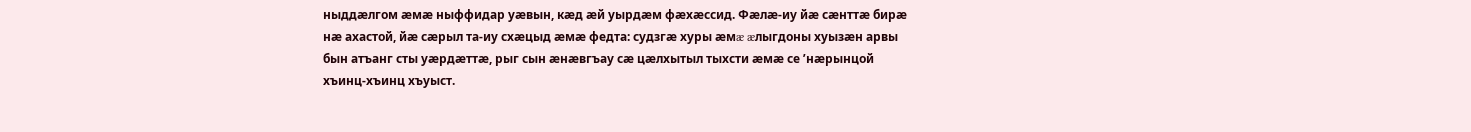ныддæлгом æмæ ныффидар уæвын, кæд æй уырдæм фæхæссид. Фæлæ-иу йæ сæнттæ бирæ нæ ахастой, йæ сæрыл та-иу схæцыд æмæ федта: судзгæ хуры æмæ æлыгдоны хуызæн арвы бын атъанг сты уæрдæттæ, рыг сын æнæвгъау сæ цæлхытыл тыхсти æмæ се ’нæрынцой хъинц-хъинц хъуыст.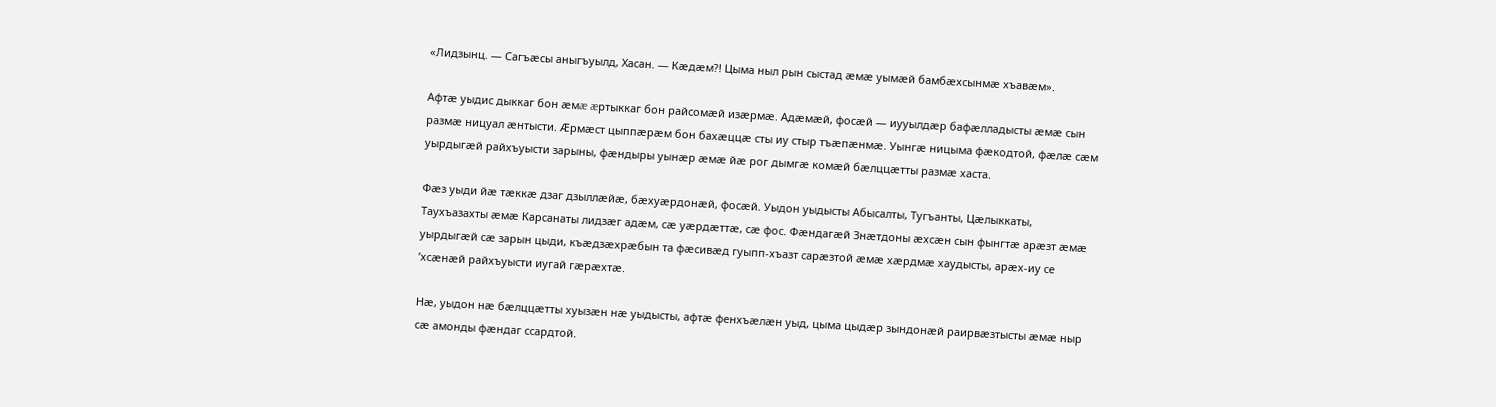«Лидзынц. — Сагъæсы аныгъуылд, Хасан. — Кæдæм?! Цыма ныл рын сыстад æмæ уымæй бамбæхсынмæ хъавæм».

Афтæ уыдис дыккаг бон æмæ æртыккаг бон райсомæй изæрмæ. Адæмæй, фосæй — иууылдæр бафæлладысты æмæ сын размæ ницуал æнтысти. Æрмæст цыппæрæм бон бахæццæ сты иу стыр тъæпæнмæ. Уынгæ ницыма фæкодтой, фæлæ сæм уырдыгæй райхъуысти зарыны, фæндыры уынæр æмæ йæ рог дымгæ комæй бæлццæтты размæ хаста.

Фæз уыди йæ тæккæ дзаг дзыллæйæ, бæхуæрдонæй, фосæй. Уыдон уыдысты Абысалты, Тугъанты, Цæлыккаты, Таухъазахты æмæ Карсанаты лидзæг адæм, сæ уæрдæттæ, сæ фос. Фæндагæй Знæтдоны æхсæн сын фынгтæ арæзт æмæ уырдыгæй сæ зарын цыди, къæдзæхрæбын та фæсивæд гуыпп-хъазт сарæзтой æмæ хæрдмæ хаудысты, арæх-иу се ’хсæнæй райхъуысти иугай гæрæхтæ.

Нæ, уыдон нæ бæлццæтты хуызæн нæ уыдысты, афтæ фенхъæлæн уыд, цыма цыдæр зындонæй раирвæзтысты æмæ ныр сæ амонды фæндаг ссардтой.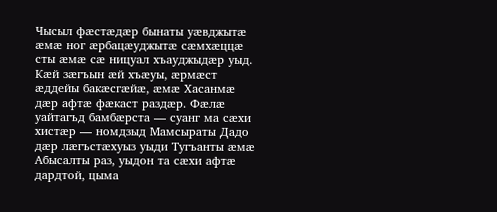Чысыл фæстæдæр бынаты уæвджытæ æмæ ног æрбацæуджытæ сæмхæццæ сты æмæ сæ ницуал хъауджыдæр уыд. Кæй зæгъын æй хъæуы, æрмæст æддейы бакæсгæйæ, æмæ Хасанмæ дæр афтæ фæкаст раздæр. Фæлæ уайтагъд бамбæрста — суанг ма сæхи хистæр — номдзыд Мамсыраты Дадо дæр лæгъстæхуыз уыди Тугъанты æмæ Абысалты раз, уыдон та сæхи афтæ дардтой, цыма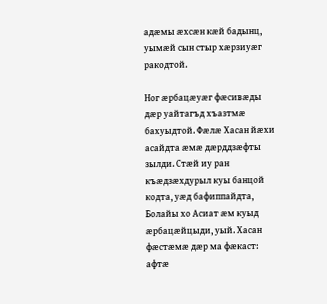адæмы æхсæн кæй бадынц, уымæй сын стыр хæрзиуæг ракодтой.

Ног æрбацæуæг фæсивæды дæр уайтагъд хъазтмæ бахуыдтой. Фæлæ Хасан йæхи асайдта æмæ дæрддзæфты зылди. Стæй иу ран къæдзæхдурыл куы банцой кодта, уæд бафиппайдта, Болайы хо Асиат æм куыд æрбацæйцыди, уый. Хасан фæстæмæ дæр ма фæкаст: афтæ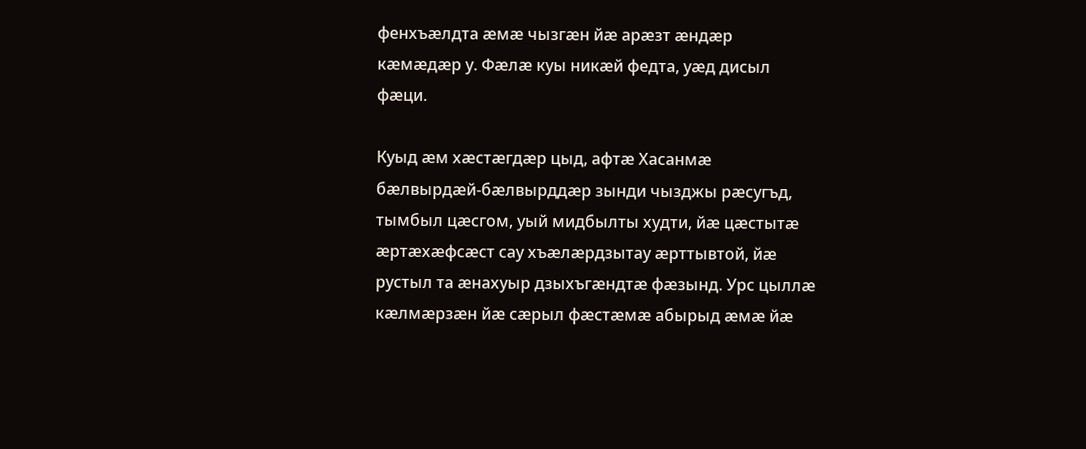фенхъæлдта æмæ чызгæн йæ арæзт æндæр кæмæдæр у. Фæлæ куы никæй федта, уæд дисыл фæци.

Куыд æм хæстæгдæр цыд, афтæ Хасанмæ бæлвырдæй-бæлвырддæр зынди чызджы рæсугъд, тымбыл цæсгом, уый мидбылты худти, йæ цæстытæ æртæхæфсæст сау хъæлæрдзытау æрттывтой, йæ рустыл та æнахуыр дзыхъгæндтæ фæзынд. Урс цыллæ кæлмæрзæн йæ сæрыл фæстæмæ абырыд æмæ йæ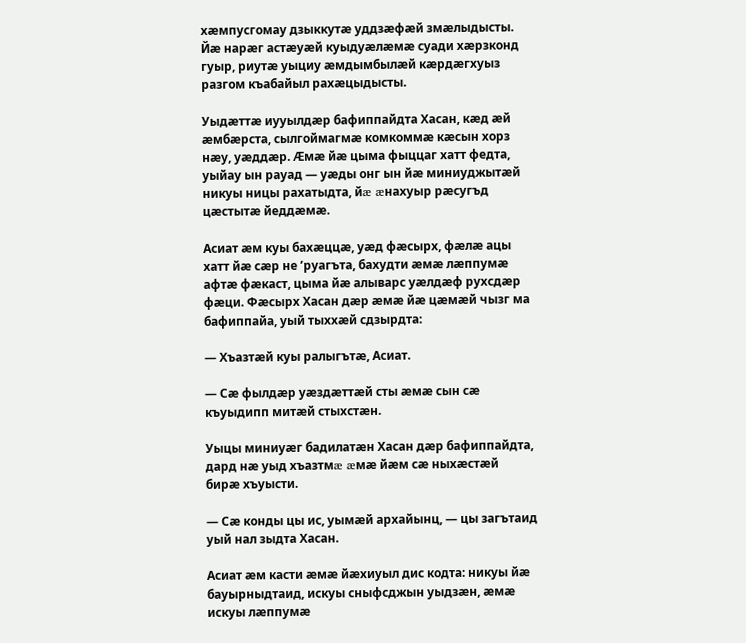хæмпусгомау дзыккутæ уддзæфæй змæлыдысты. Йæ нарæг астæуæй куыдуæлæмæ суади хæрзконд гуыр, риутæ уыциу æмдымбылæй кæрдæгхуыз разгом къабайыл рахæцыдысты.

Уыдæттæ иууылдæр бафиппайдта Хасан, кæд æй æмбæрста, сылгоймагмæ комкоммæ кæсын хорз нæу, уæддæр. Æмæ йæ цыма фыццаг хатт федта, уыйау ын рауад — уæды онг ын йæ миниуджытæй никуы ницы рахатыдта, йæ æнахуыр рæсугъд цæстытæ йеддæмæ.

Асиат æм куы бахæццæ, уæд фæсырх, фæлæ ацы хатт йæ сæр не ’руагъта, бахудти æмæ лæппумæ афтæ фæкаст, цыма йæ алыварс уæлдæф рухсдæр фæци. Фæсырх Хасан дæр æмæ йæ цæмæй чызг ма бафиппайа, уый тыххæй сдзырдта:

— Хъазтæй куы ралыгътæ, Асиат.

— Сæ фылдæр уæздæттæй сты æмæ сын сæ къуыдипп митæй стыхстæн.

Уыцы миниуæг бадилатæн Хасан дæр бафиппайдта, дард нæ уыд хъазтмæ æмæ йæм сæ ныхæстæй бирæ хъуысти.

— Сæ конды цы ис, уымæй архайынц, — цы загътаид уый нал зыдта Хасан.

Асиат æм касти æмæ йæхиуыл дис кодта: никуы йæ бауырныдтаид, искуы сныфсджын уыдзæн, æмæ искуы лæппумæ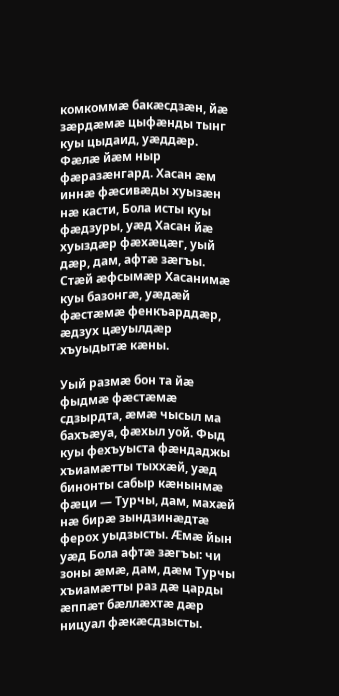комкоммæ бакæсдзæн, йæ зæрдæмæ цыфæнды тынг куы цыдаид, уæддæр. Фæлæ йæм ныр фæразæнгард. Хасан æм иннæ фæсивæды хуызæн нæ касти, Бола исты куы фæдзуры, уæд Хасан йæ хуыздæр фæхæцæг, уый дæр, дам, афтæ зæгъы. Стæй æфсымæр Хасанимæ куы базонгæ, уæдæй фæстæмæ фенкъарддæр, æдзух цæуылдæр хъуыдытæ кæны.

Уый размæ бон та йæ фыдмæ фæстæмæ сдзырдта, æмæ чысыл ма бахъæуа, фæхыл уой. Фыд куы фехъуыста фæндаджы хъиамæтты тыххæй, уæд бинонты сабыр кæнынмæ фæци — Турчы, дам, махæй нæ бирæ зындзинæдтæ ферох уыдзысты. Æмæ йын уæд Бола афтæ зæгъы: чи зоны æмæ, дам, дæм Турчы хъиамæтты раз дæ царды æппæт бæллæхтæ дæр ницуал фæкæсдзысты.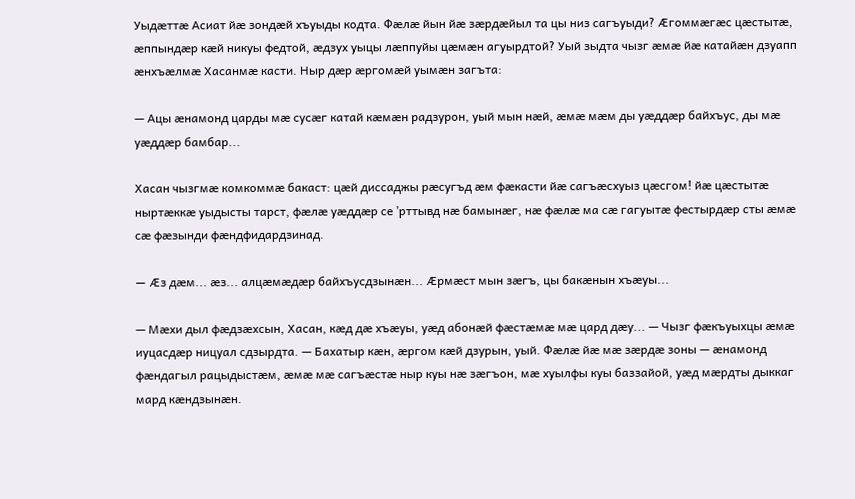Уыдæттæ Асиат йæ зондæй хъуыды кодта. Фæлæ йын йæ зæрдæйыл та цы низ сагъуыди? Æгоммæгæс цæстытæ, æппындæр кæй никуы федтой, æдзух уыцы лæппуйы цæмæн агуырдтой? Уый зыдта чызг æмæ йæ катайæн дзуапп æнхъæлмæ Хасанмæ касти. Ныр дæр æргомæй уымæн загъта:

— Ацы æнамонд царды мæ сусæг катай кæмæн радзурон, уый мын нæй, æмæ мæм ды уæддæр байхъус, ды мæ уæддæр бамбар...

Хасан чызгмæ комкоммæ бакаст: цæй диссаджы рæсугъд æм фæкасти йæ сагъæсхуыз цæсгом! йæ цæстытæ ныртæккæ уыдысты тарст, фæлæ уæддæр се ’рттывд нæ бамынæг, нæ фæлæ ма сæ гагуытæ фестырдæр сты æмæ сæ фæзынди фæндфидардзинад.

— Æз дæм... æз... алцæмæдæр байхъусдзынæн... Æрмæст мын зæгъ, цы бакæнын хъæуы...

— Мæхи дыл фæдзæхсын, Хасан, кæд дæ хъæуы, уæд абонæй фæстæмæ мæ цард дæу... — Чызг фæкъуыхцы æмæ иуцасдæр ницуал сдзырдта. — Бахатыр кæн, æргом кæй дзурын, уый. Фæлæ йæ мæ зæрдæ зоны — æнамонд фæндагыл рацыдыстæм, æмæ мæ сагъæстæ ныр куы нæ зæгъон, мæ хуылфы куы баззайой, уæд мæрдты дыккаг мард кæндзынæн.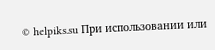© helpiks.su При использовании или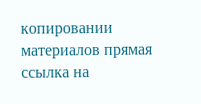копировании материалов прямая ссылка на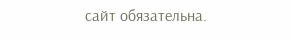сайт обязательна.